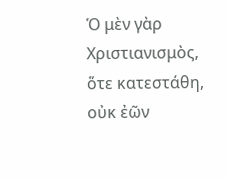Ὁ μὲν γὰρ Χριστιανισμὸς, ὅτε κατεστάθη, οὐκ ἐῶν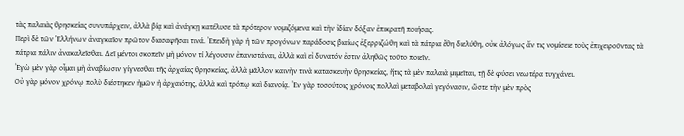τὰς παλαιὰς θρησκείας συνυπάρχειν, ἀλλὰ βίᾳ καὶ ἀνάγκῃ κατέλυσε τὰ πρότερον νομιζόμενα καὶ τὴν ἰδίαν δόξαν ἐπικρατῆ ποιήσας.
Περὶ δὲ τῶν Ἑλλήνων ἀναγκαῖον πρῶτον διασαφῆσαι τινά. Ἐπειδὴ γὰρ ἡ τῶν προγόνων παράδοσις βιαίως ἐξερριζώθη καὶ τὰ πάτρια ἔθη διελύθη, οὐκ ἀλόγως ἄν τις νομίσειε τοὺς ἐπιχειροῦντας τὰ πάτρια πάλιν ἀνακαλεῖσθαι. Δεῖ μέντοι σκοπεῖν μὴ μόνον τί λέγουσιν ἐπανιστάναι, ἀλλὰ καὶ εἰ δυνατόν ἐστιν ἀληθῶς τοῦτο ποιεῖν.
Ἐγὼ μὲν γὰρ οἶμαι μὴ ἀναβίωσιν γίγνεσθαι τῆς ἀρχαίας θρησκείας, ἀλλὰ μᾶλλον καινὴν τινὰ κατασκευὴν θρησκείας, ἥτις τὰ μὲν παλαιὰ μιμεῖται, τῇ δὲ φύσει νεωτέρα τυγχάνει.
Οὐ γὰρ μόνον χρόνῳ πολὺ διέστηκεν ἡμῶν ἡ ἀρχαιότης, ἀλλὰ καὶ τρόπῳ καὶ διανοίᾳ. Ἐν γὰρ τοσούτοις χρόνοις πολλαὶ μεταβολαὶ γεγόνασιν, ὥστε τὴν μὲν πρὸς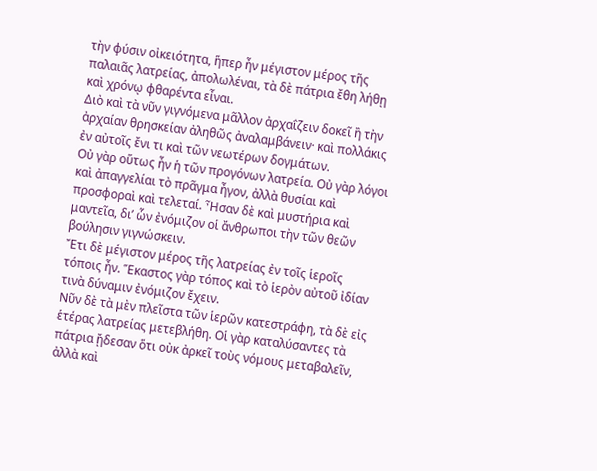τὴν φύσιν οἰκειότητα, ἥπερ ἦν μέγιστον μέρος τῆς παλαιᾶς λατρείας, ἀπολωλέναι, τὰ δὲ πάτρια ἔθη λήθῃ καὶ χρόνῳ φθαρέντα εἶναι.
Διὸ καὶ τὰ νῦν γιγνόμενα μᾶλλον ἀρχαΐζειν δοκεῖ ἢ τὴν ἀρχαίαν θρησκείαν ἀληθῶς ἀναλαμβάνειν· καὶ πολλάκις ἐν αὐτοῖς ἔνι τι καὶ τῶν νεωτέρων δογμάτων.
Οὐ γὰρ οὕτως ἦν ἡ τῶν προγόνων λατρεία. Οὐ γὰρ λόγοι καὶ ἀπαγγελίαι τὸ πρᾶγμα ἦγον, ἀλλὰ θυσίαι καὶ προσφοραὶ καὶ τελεταί. Ἦσαν δὲ καὶ μυστήρια καὶ μαντεῖα, δι’ ὧν ἐνόμιζον οἱ ἄνθρωποι τὴν τῶν θεῶν βούλησιν γιγνώσκειν.
Ἔτι δὲ μέγιστον μέρος τῆς λατρείας ἐν τοῖς ἱεροῖς τόποις ἦν. Ἕκαστος γὰρ τόπος καὶ τὸ ἱερὸν αὐτοῦ ἰδίαν τινὰ δύναμιν ἐνόμιζον ἔχειν.
Νῦν δὲ τὰ μὲν πλεῖστα τῶν ἱερῶν κατεστράφη, τὰ δὲ εἰς ἑτέρας λατρείας μετεβλήθη. Οἱ γὰρ καταλύσαντες τὰ πάτρια ᾔδεσαν ὅτι οὐκ ἀρκεῖ τοὺς νόμους μεταβαλεῖν, ἀλλὰ καὶ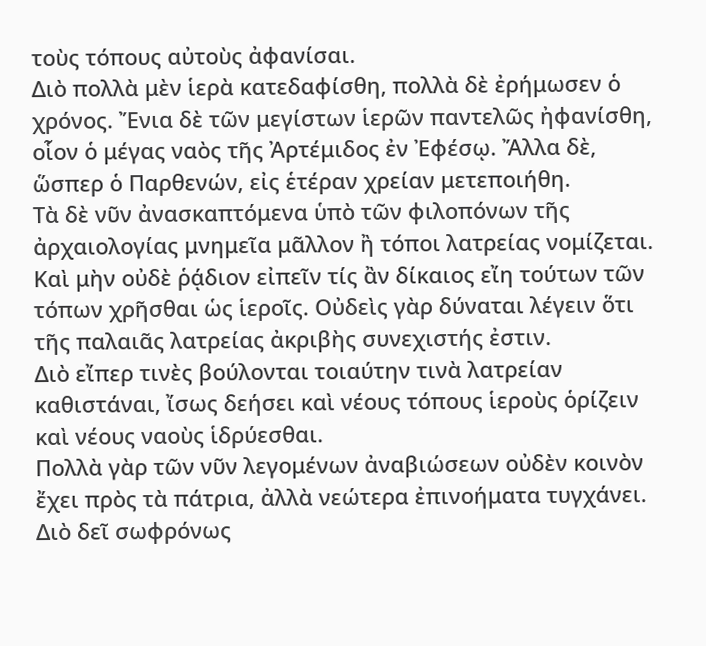τοὺς τόπους αὐτοὺς ἀφανίσαι.
Διὸ πολλὰ μὲν ἱερὰ κατεδαφίσθη, πολλὰ δὲ ἐρήμωσεν ὁ χρόνος. Ἔνια δὲ τῶν μεγίστων ἱερῶν παντελῶς ἠφανίσθη, οἷον ὁ μέγας ναὸς τῆς Ἀρτέμιδος ἐν Ἐφέσῳ. Ἄλλα δὲ, ὥσπερ ὁ Παρθενών, εἰς ἑτέραν χρείαν μετεποιήθη.
Τὰ δὲ νῦν ἀνασκαπτόμενα ὑπὸ τῶν φιλοπόνων τῆς ἀρχαιολογίας μνημεῖα μᾶλλον ἢ τόποι λατρείας νομίζεται.
Καὶ μὴν οὐδὲ ῥᾴδιον εἰπεῖν τίς ἂν δίκαιος εἴη τούτων τῶν τόπων χρῆσθαι ὡς ἱεροῖς. Οὐδεὶς γὰρ δύναται λέγειν ὅτι τῆς παλαιᾶς λατρείας ἀκριβὴς συνεχιστής ἐστιν.
Διὸ εἴπερ τινὲς βούλονται τοιαύτην τινὰ λατρείαν καθιστάναι, ἴσως δεήσει καὶ νέους τόπους ἱεροὺς ὁρίζειν καὶ νέους ναοὺς ἱδρύεσθαι.
Πολλὰ γὰρ τῶν νῦν λεγομένων ἀναβιώσεων οὐδὲν κοινὸν ἔχει πρὸς τὰ πάτρια, ἀλλὰ νεώτερα ἐπινοήματα τυγχάνει.
Διὸ δεῖ σωφρόνως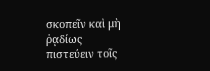σκοπεῖν καὶ μὴ ῥᾳδίως πιστεύειν τοῖς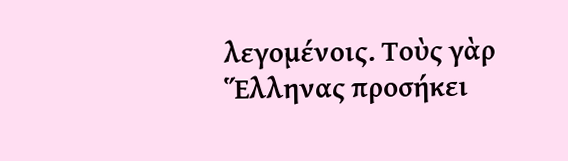λεγομένοις. Τοὺς γὰρ Ἕλληνας προσήκει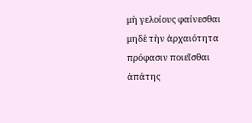μὴ γελοίους φαίνεσθαι μηδὲ τὴν ἀρχαιότητα πρόφασιν ποιεῖσθαι ἀπάτης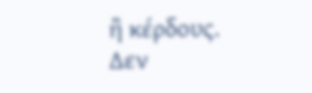ἢ κέρδους.
Δεν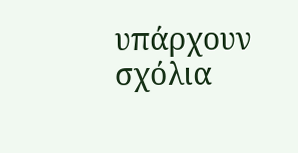υπάρχουν σχόλια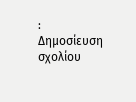:
Δημοσίευση σχολίου